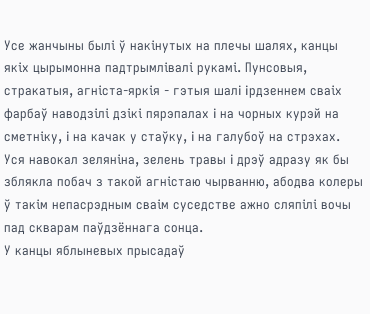Усе жанчыны былi ў накiнутых на плечы шалях, канцы якiх цырымонна падтрымлiвалi рукамi. Пунсовыя, стракатыя, агнiста-яркiя - гэтыя шалi iрдзеннем сваiх фарбаў наводзiлi дзiкi пярэпалах i на чорных курэй на сметнiку, i на качак у стаўку, i на галубоў на стрэхах.
Уся навокал зелянiна, зелень травы i дрэў адразу як бы зблякла побач з такой агнiстаю чырванню, абодва колеры ў такiм непасрэдным сваiм суседстве ажно сляпiлi вочы пад скварам паўдзённага сонца.
У канцы яблыневых прысадаў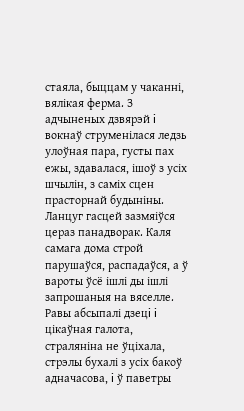стаяла, быццам у чаканнi, вялiкая ферма. З адчыненых дзвярэй i вокнаў струменiлася ледзь улоўная пара, густы пах ежы, здавалася, iшоў з усiх шчылiн, з самiх сцен прасторнай будынiны.
Ланцуг гасцей зазмяiўся цераз панадворак. Каля самага дома строй парушаўся, распадаўся, а ў вароты ўсё iшлi ды iшлi запрошаныя на вяселле. Равы абсыпалi дзецi i цiкаўная галота, стралянiна не ўцiхала, стрэлы бухалi з усiх бакоў адначасова, i ў паветры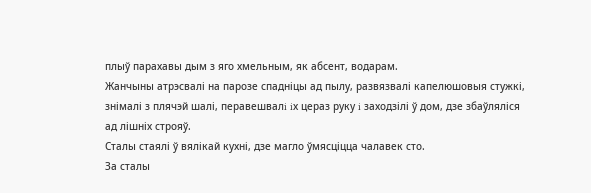плыў парахавы дым з яго хмельным, як абсент, водарам.
Жанчыны атрэсвалi на парозе спаднiцы ад пылу, развязвалi капелюшовыя стужкi, знiмалi з плячэй шалi, перавешвалi iх цераз руку i заходзiлi ў дом, дзе збаўлялiся ад лiшнiх строяў.
Сталы стаялi ў вялiкай кухнi, дзе магло ўмясцiцца чалавек сто.
За сталы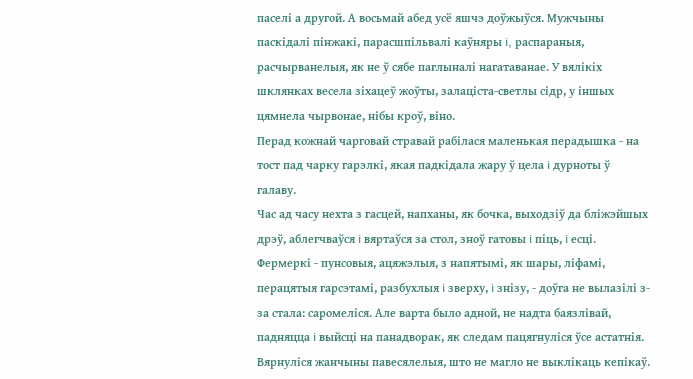паселi а другой. А восьмай абед усё яшчэ доўжыўся. Мужчыны паскiдалi пiнжакi, парасшпiльвалi каўняры i, распараныя, расчырванелыя, як не ў сябе паглыналi нагатаванае. У вялiкiх шклянках весела зiхацеў жоўты, залацiста-светлы сiдр, у iншых цямнела чырвонае, нiбы кроў, вiно.
Перад кожнай чарговай стравай рабiлася маленькая перадышка - на тост пад чарку гарэлкi, якая падкiдала жару ў цела i дурноты ў галаву.
Час ад часу нехта з гасцей, напханы, як бочка, выходзiў да блiжэйшых дрэў, аблегчваўся i вяртаўся за стол, зноў гатовы i пiць, i есцi.
Фермеркi - пунсовыя, ацяжэлыя, з напятымi, як шары, лiфамi, перацятыя гарсэтамi, разбухлыя i зверху, i знiзу, - доўга не вылазiлi з-за стала: саромелiся. Але варта было адной, не надта баязлiвай, падняцца i выйсцi на панадворак, як следам пацягнулiся ўсе астатнiя. Вярнулiся жанчыны павесялелыя, што не магло не выклiкаць кепiкаў.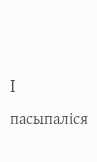I пасыпалiся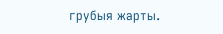грубыя жарты.